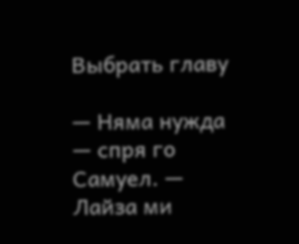Выбрать главу

— Няма нужда — спря го Самуел. — Лайза ми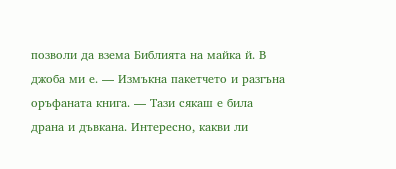позволи да взема Библията на майка й. В джоба ми е. — Измъкна пакетчето и разгъна оръфаната книга. — Тази сякаш е била драна и дъвкана. Интересно, какви ли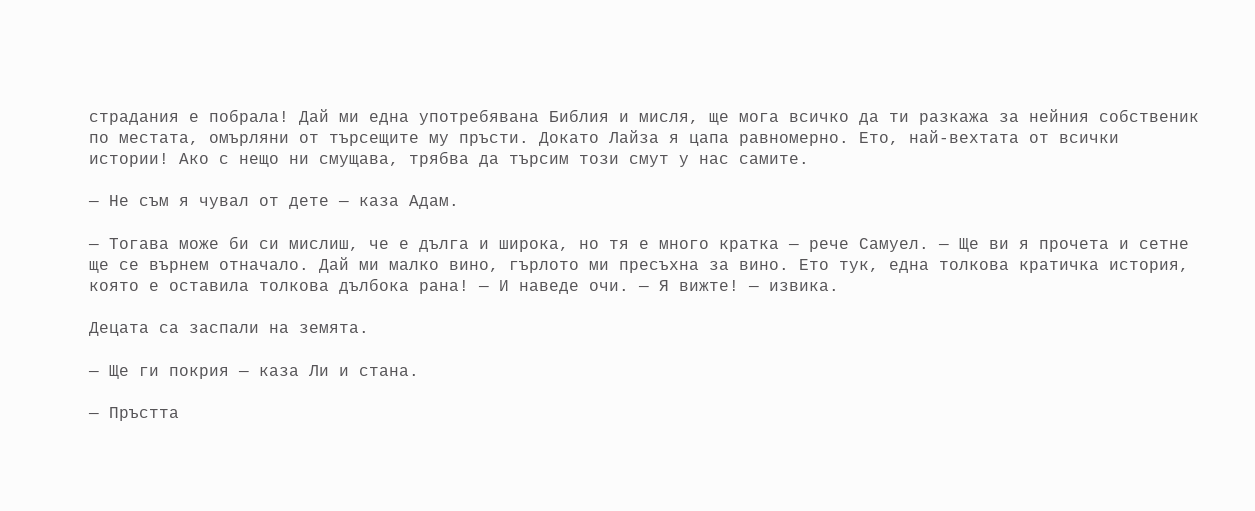страдания е побрала! Дай ми една употребявана Библия и мисля, ще мога всичко да ти разкажа за нейния собственик по местата, омърляни от търсещите му пръсти. Докато Лайза я цапа равномерно. Ето, най-вехтата от всички истории! Ако с нещо ни смущава, трябва да търсим този смут у нас самите.

— Не съм я чувал от дете — каза Адам.

— Тогава може би си мислиш, че е дълга и широка, но тя е много кратка — рече Самуел. — Ще ви я прочета и сетне ще се върнем отначало. Дай ми малко вино, гърлото ми пресъхна за вино. Ето тук, една толкова кратичка история, която е оставила толкова дълбока рана! — И наведе очи. — Я вижте! — извика.

Децата са заспали на земята.

— Ще ги покрия — каза Ли и стана.

— Пръстта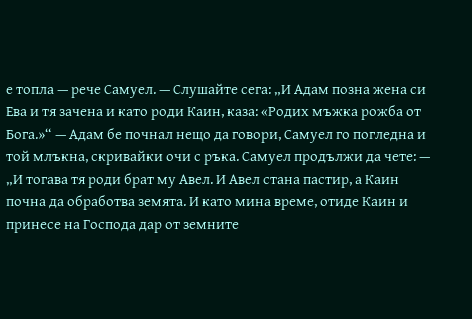е топла — рече Самуел. — Слушайте сега: „И Адам позна жена си Ева и тя зачена и като роди Каин, каза: «Родих мъжка рожба от Бога.»“ — Адам бе почнал нещо да говори, Самуел го погледна и той млъкна, скривайки очи с ръка. Самуел продължи да чете: — „И тогава тя роди брат му Авел. И Авел стана пастир, а Каин почна да обработва земята. И като мина време, отиде Каин и принесе на Господа дар от земните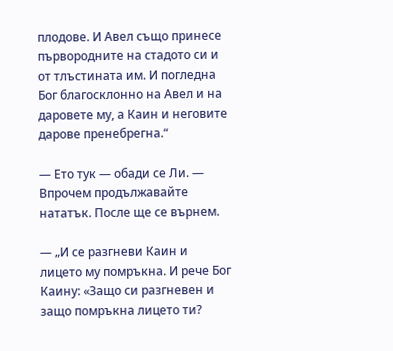плодове. И Авел също принесе първородните на стадото си и от тлъстината им. И погледна Бог благосклонно на Авел и на даровете му, а Каин и неговите дарове пренебрегна.“

— Ето тук — обади се Ли. — Впрочем продължавайте нататък. После ще се върнем.

— „И се разгневи Каин и лицето му помръкна. И рече Бог Каину: «Защо си разгневен и защо помръкна лицето ти?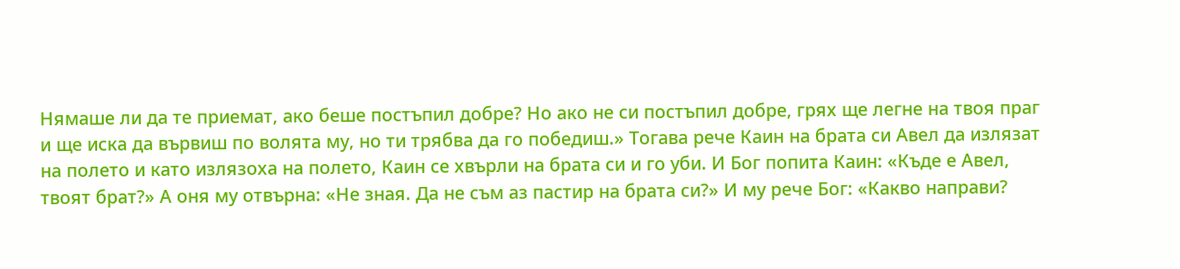Нямаше ли да те приемат, ако беше постъпил добре? Но ако не си постъпил добре, грях ще легне на твоя праг и ще иска да вървиш по волята му, но ти трябва да го победиш.» Тогава рече Каин на брата си Авел да излязат на полето и като излязоха на полето, Каин се хвърли на брата си и го уби. И Бог попита Каин: «Къде е Авел, твоят брат?» А оня му отвърна: «Не зная. Да не съм аз пастир на брата си?» И му рече Бог: «Какво направи?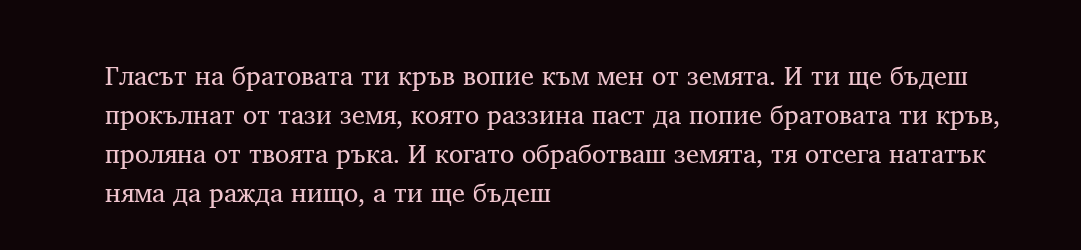Гласът на братовата ти кръв вопие към мен от земята. И ти ще бъдеш прокълнат от тази земя, която раззина паст да попие братовата ти кръв, проляна от твоята ръка. И когато обработваш земята, тя отсега нататък няма да ражда нищо, а ти ще бъдеш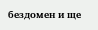бездомен и ще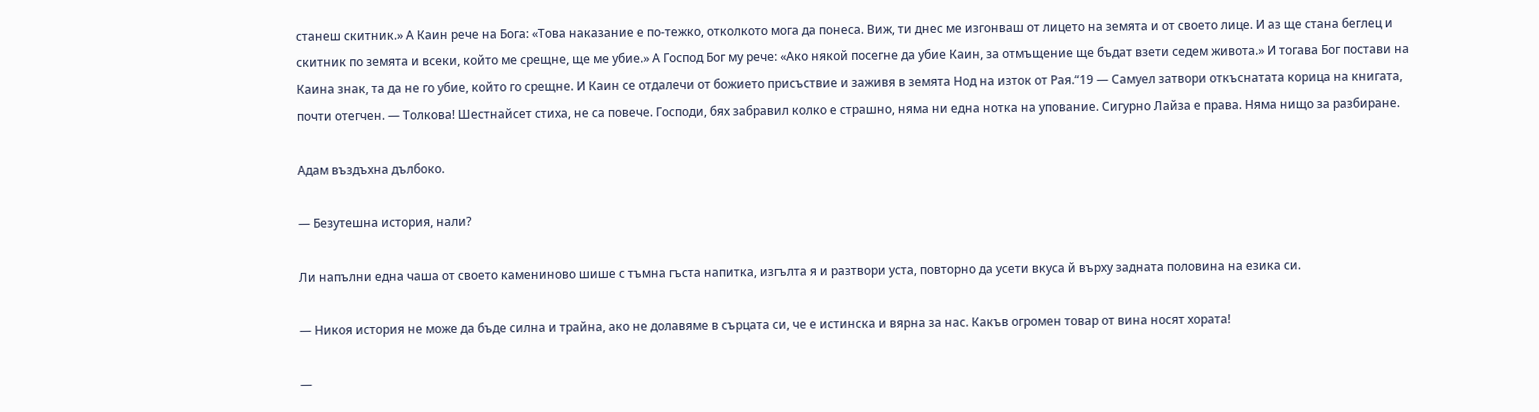станеш скитник.» А Каин рече на Бога: «Това наказание е по-тежко, отколкото мога да понеса. Виж, ти днес ме изгонваш от лицето на земята и от своето лице. И аз ще стана беглец и скитник по земята и всеки, който ме срещне, ще ме убие.» А Господ Бог му рече: «Ако някой посегне да убие Каин, за отмъщение ще бъдат взети седем живота.» И тогава Бог постави на Каина знак, та да не го убие, който го срещне. И Каин се отдалечи от божието присъствие и заживя в земята Нод на изток от Рая.“19 — Самуел затвори откъснатата корица на книгата, почти отегчен. — Толкова! Шестнайсет стиха, не са повече. Господи, бях забравил колко е страшно, няма ни една нотка на упование. Сигурно Лайза е права. Няма нищо за разбиране.

Адам въздъхна дълбоко.

— Безутешна история, нали?

Ли напълни една чаша от своето камениново шише с тъмна гъста напитка, изгълта я и разтвори уста, повторно да усети вкуса й върху задната половина на езика си.

— Никоя история не може да бъде силна и трайна, ако не долавяме в сърцата си, че е истинска и вярна за нас. Какъв огромен товар от вина носят хората!

—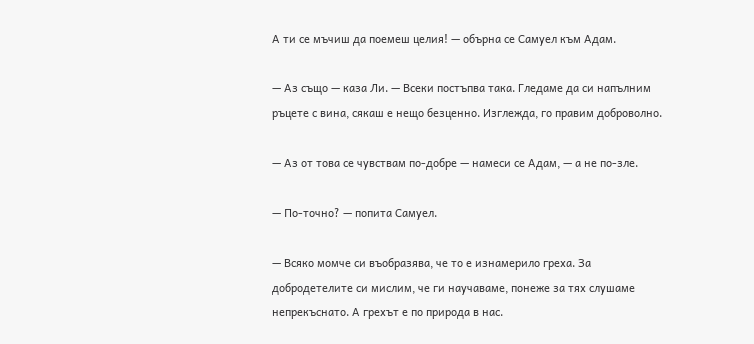А ти се мъчиш да поемеш целия! — обърна се Самуел към Адам.

— Аз също — каза Ли. — Всеки постъпва така. Гледаме да си напълним ръцете с вина, сякаш е нещо безценно. Изглежда, го правим доброволно.

— Аз от това се чувствам по-добре — намеси се Адам, — а не по-зле.

— По-точно? — попита Самуел.

— Всяко момче си въобразява, че то е изнамерило греха. За добродетелите си мислим, че ги научаваме, понеже за тях слушаме непрекъснато. А грехът е по природа в нас.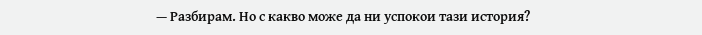— Разбирам. Но с какво може да ни успокои тази история?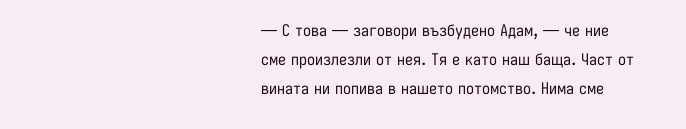— С това — заговори възбудено Адам, — че ние сме произлезли от нея. Тя е като наш баща. Част от вината ни попива в нашето потомство. Нима сме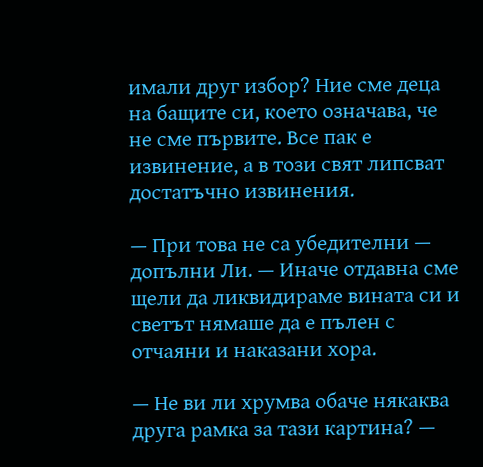имали друг избор? Ние сме деца на бащите си, което означава, че не сме първите. Все пак е извинение, а в този свят липсват достатъчно извинения.

— При това не са убедителни — допълни Ли. — Иначе отдавна сме щели да ликвидираме вината си и светът нямаше да е пълен с отчаяни и наказани хора.

— Не ви ли хрумва обаче някаква друга рамка за тази картина? —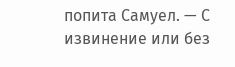попита Самуел. — С извинение или без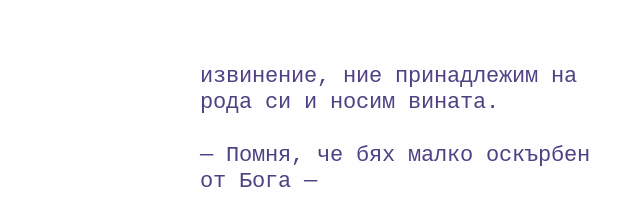извинение, ние принадлежим на рода си и носим вината.

— Помня, че бях малко оскърбен от Бога —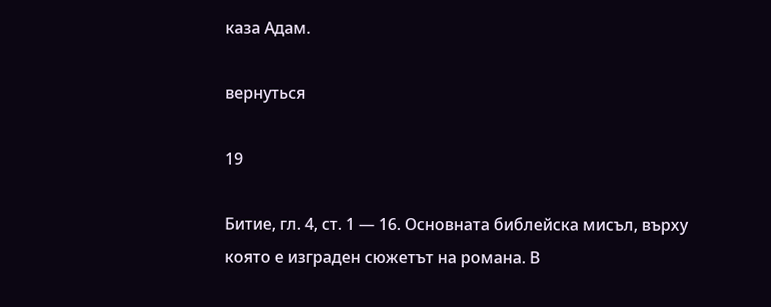каза Адам.

вернуться

19

Битие, гл. 4, ст. 1 — 16. Основната библейска мисъл, върху която е изграден сюжетът на романа. В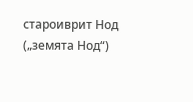староиврит Нод („земята Нод“)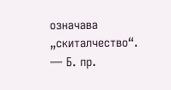означава „скиталчество“. — Б. пр.